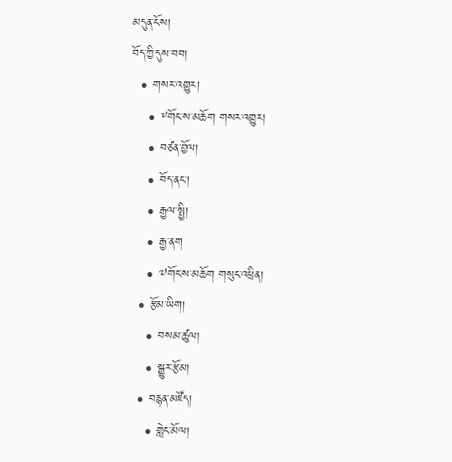མདུན་ངོས།
བོད་ཀྱི་དུས་བབ།
  • གསར་འགྱུར།
    • ༸གོང་ས་མཆོག གསར་འགྱུར།
    • བཙན་བྱོལ།
    • བོད་ནང་།
    • རྒྱལ་སྤྱི།
    • རྒྱ་ནག
    • ༧གོང་ས་མཆོག གསུང་འཕྲིན།
  • རྩོམ་ཡིག།
    • བསམ་ཚུལ།
    • སྒྱུར་རྩོམ།
  • བརྙན་མཛོད།
    • གླེང་མོལ།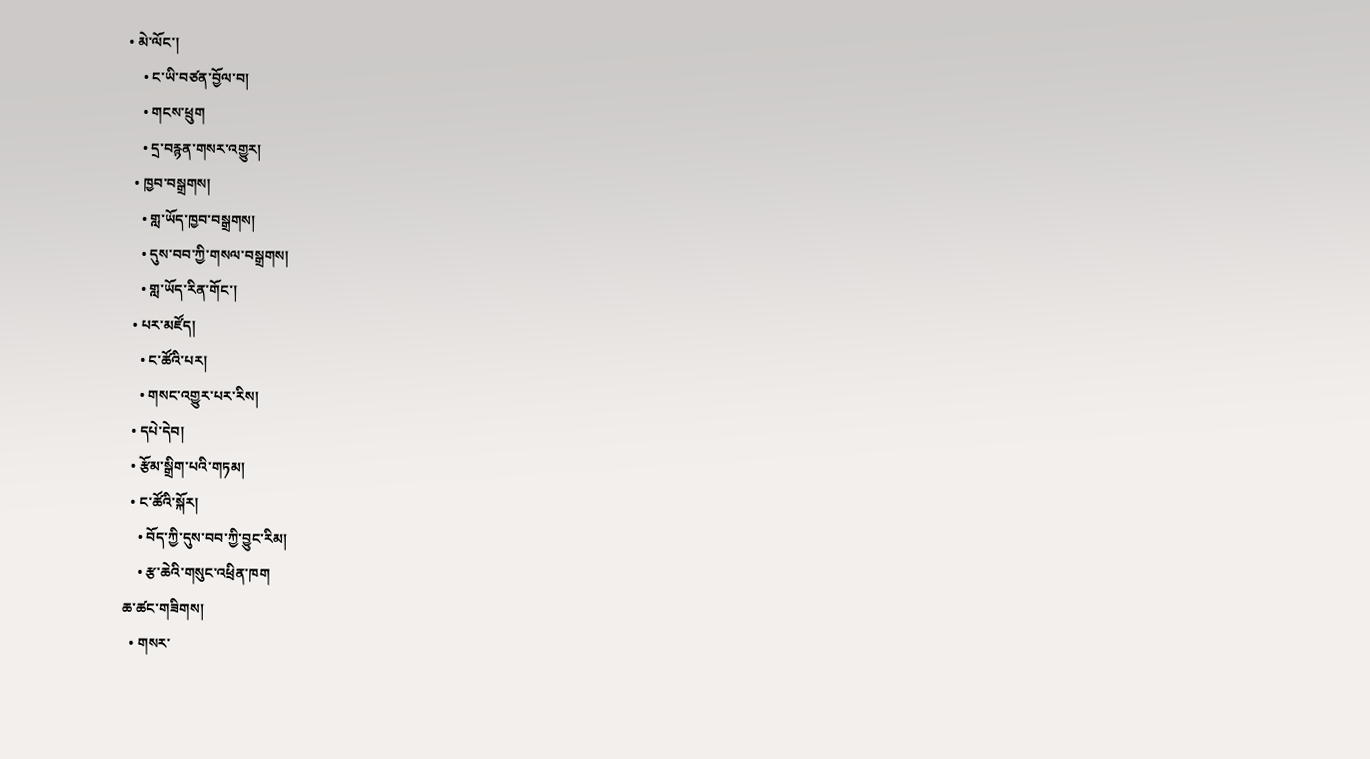• མེ་ལོང་།
    • ང་ཡི་བཙན་བྱོལ་བ།
    • གངས་ཕྲུག
    • དྲ་བརྙན་གསར་འགྱུར།
  • ཁྱབ་བསྒྲགས།
    • གླ་ཡོད་ཁྱབ་བསྒྲགས།
    • དུས་བབ་ཀྱི་གསལ་བསྒྲགས།
    • གླ་ཡོད་རིན་གོང་།
  • པར་མཛོད།
    • ང་ཚོའི་པར།
    • གསང་འགྱུར་པར་རིས།
  • དཔེ་དེབ།
  • རྩོམ་སྒྲིག་པའི་གཏམ།
  • ང་ཚོའི་སྐོར།
    • བོད་ཀྱི་དུས་བབ་ཀྱི་བྱུང་རིམ།
    • རྩ་ཆེའི་གསུང་འཕྲིན་ཁག
ཆ་ཚང་གཟིགས།
  • གསར་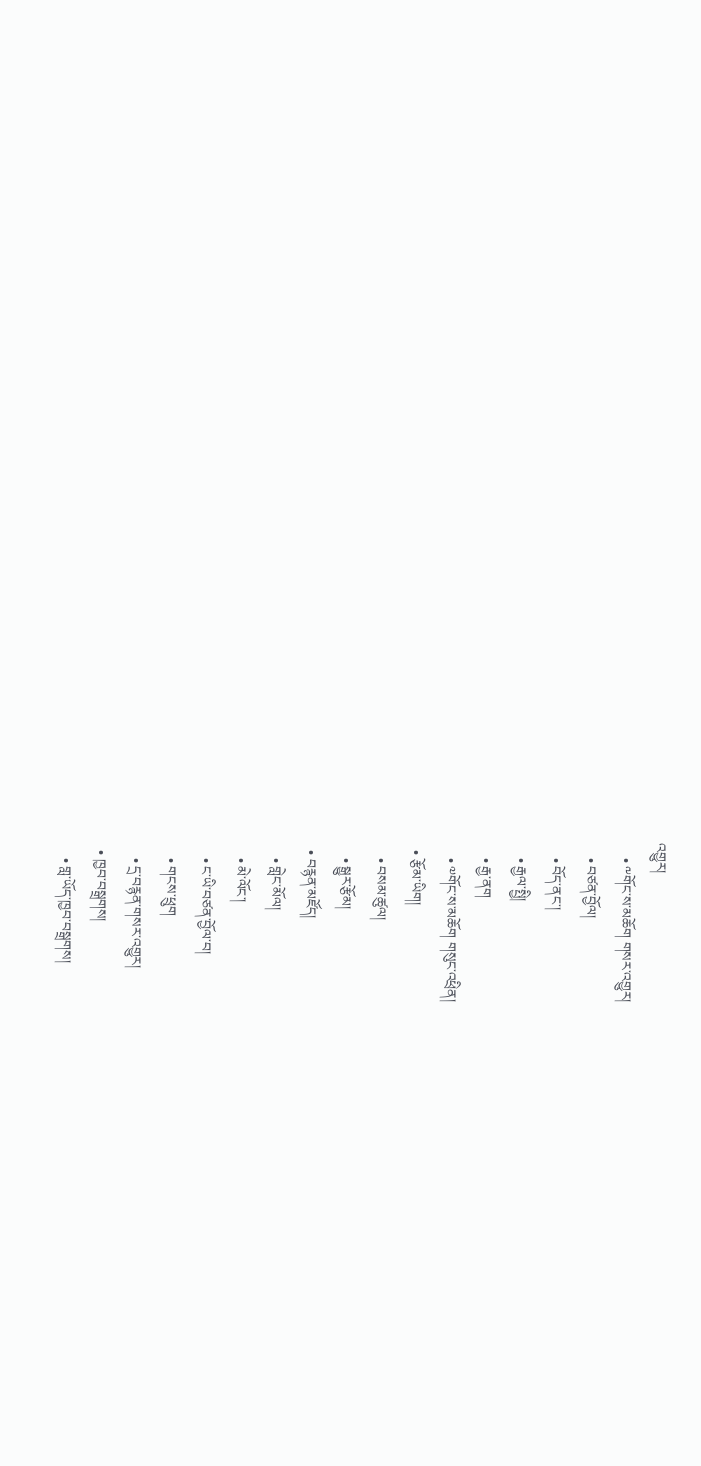འགྱུར།
    • ༸གོང་ས་མཆོག གསར་འགྱུར།
    • བཙན་བྱོལ།
    • བོད་ནང་།
    • རྒྱལ་སྤྱི།
    • རྒྱ་ནག
    • ༧གོང་ས་མཆོག གསུང་འཕྲིན།
  • རྩོམ་ཡིག།
    • བསམ་ཚུལ།
    • སྒྱུར་རྩོམ།
  • བརྙན་མཛོད།
    • གླེང་མོལ།
    • མེ་ལོང་།
    • ང་ཡི་བཙན་བྱོལ་བ།
    • གངས་ཕྲུག
    • དྲ་བརྙན་གསར་འགྱུར།
  • ཁྱབ་བསྒྲགས།
    • གླ་ཡོད་ཁྱབ་བསྒྲགས།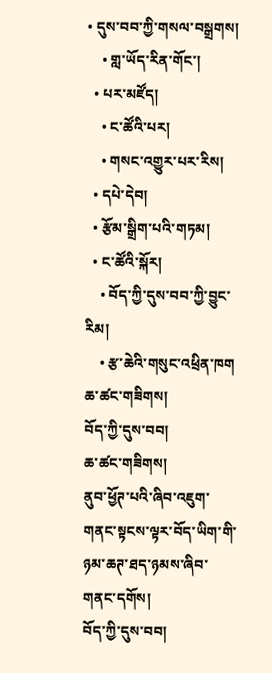• དུས་བབ་ཀྱི་གསལ་བསྒྲགས།
    • གླ་ཡོད་རིན་གོང་།
  • པར་མཛོད།
    • ང་ཚོའི་པར།
    • གསང་འགྱུར་པར་རིས།
  • དཔེ་དེབ།
  • རྩོམ་སྒྲིག་པའི་གཏམ།
  • ང་ཚོའི་སྐོར།
    • བོད་ཀྱི་དུས་བབ་ཀྱི་བྱུང་རིམ།
    • རྩ་ཆེའི་གསུང་འཕྲིན་ཁག
ཆ་ཚང་གཟིགས།
བོད་ཀྱི་དུས་བབ།
ཆ་ཚང་གཟིགས།
ནུབ་ཕྱོཊ་པའི་ཞིབ་འཇུག་གནང་སྟངས་ལྟར་བོད་ཡིག་གི་ཉམ་ཆཊ་ཐད་ཉམས་ཞིབ་གནང་དགོས།
བོད་ཀྱི་དུས་བབ།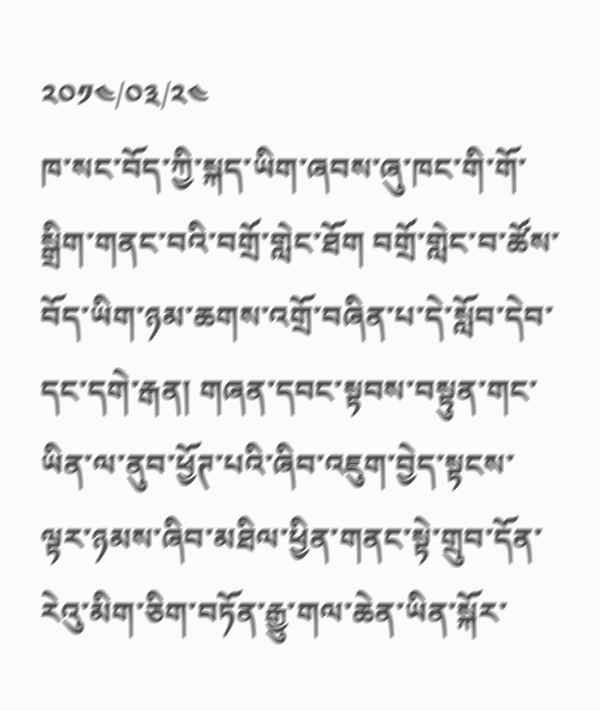༢༠༡༤/༠༣/༢༤
ཁ་སང་བོད་ཀྱི་སྐད་ཡིག་ཞབས་ཞུ་ཁང་གི་གོ་སྒྲིག་གནང་བའི་བགྲོ་གླེང་ཐོག བགྲོ་གླེང་བ་ཚོས་བོད་ཡིག་ཉམ་ཆགས་འགྲོ་བཞིན་པ་དེ་སློབ་དེབ་དང་དགེ་རྒན། གཞན་དབང་སྟབས་བསྟུན་གང་ཡིན་ལ་ནུབ་ཕྱོཊ་པའི་ཞིབ་འཇུག་བྱེད་སྟངས་ལྟར་ཉམས་ཞིབ་མཐིལ་ཕྱིན་གནང་སྟེ་གྲུབ་དོན་རེའུ་མིག་ཅིག་བཏོན་རྒྱུ་གལ་ཆེན་ཡིན་སྐོར་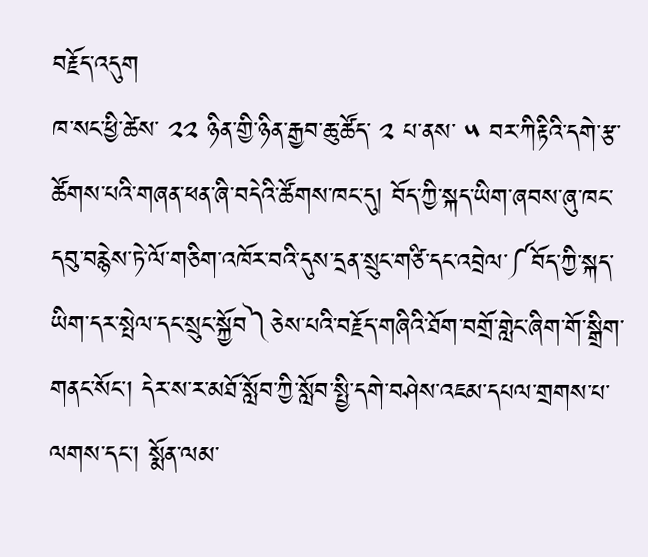བརྗོད་འདུག
ཁ་སང་ཕྱི་ཚེས་ ༢༢ ཉིན་གྱི་ཉིན་རྒྱབ་ཆུ་ཚོད་ ༢ པ་ནས་ ༥ བར་ཀིརྟིའི་དགེ་རྩ་ཚོགས་པའི་གཞན་ཕན་ཞི་བདེའི་ཚོགས་ཁང་དུ། བོད་ཀྱི་སྐད་ཡིག་ཞབས་ཞུ་ཁང་དབུ་བརྙེས་ཏེ་ལོ་གཅིག་འཁོར་བའི་དུས་དྲན་སྲུང་གཙི་དང་འབྲེལ་༼བོད་ཀྱི་སྐད་ཡིག་དར་སྤེལ་དང་སྲུང་སྐྱོབ༽ཅེས་པའི་བརྗོད་གཞིའི་ཐོག་བགྲོ་གླེང་ཞིག་གོ་སྒྲིག་གནང་སོང་། དེར་ས་ར་མཐོ་སློབ་ཀྱི་སློབ་སྤྱི་དགེ་བཤེས་འཇམ་དཔལ་གྲགས་པ་ལགས་དང་། སྨོན་ལམ་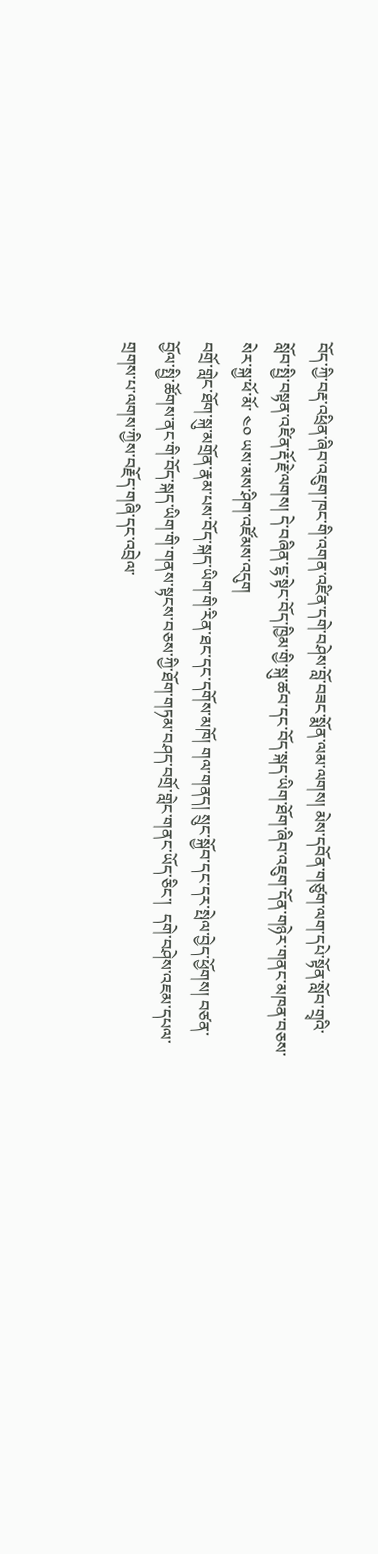བོད་ཀྱི་བརྡ་འཕྲིན་ཞིབ་འཇུག་ཁང་གི་འགན་འཛིན་དགེ་བཤེས་བློ་བཟང་སྨོན་ལམ་ལགས། མེས་དབོན་གཙུག་ལག་དཔེ་སྟོན་སློབ་གྲྭའི་སློབ་སྤྱི་བསྟན་འཛིན་རྡོ་རྗེ་ལགས། དེ་བཞིན་ངྷ་སྟེང་བོད་ཁྱིམ་གྱི་སྐུ་ཚབ་དང་བོད་སྐད་ཡིག་ཐོག་ཞིབ་འཇུག་དོན་གཉེར་གནང་མཁན་བཅས་སེར་སྐྱ་ཕོ་མོ་ ༤༠ ཡས་མས་ཤིག་འཛོམས་འདུག
བགྲོ་གླེང་ཐོག་སྐུ་མགྲོན་རྣམ་པས་བོད་སྐད་ཡིག་གི་རིན་ཐང་དང་དགོས་མཁོ། གལ་གནད། སྲུང་སྐྱོབ་དང་དར་སྤེལ་བྱེད་ཕྱོགས། བཙན་བྱོལ་སྤྱི་ཚོགས་ནང་གི་བོད་སྐད་ཡིག་གི་གནས་སྟངས་བཅས་ཀྱི་ཐོག་གཏམ་བཤད་བགྲོ་གླེང་གནང་ཡོད་ཅིང་།  དགེ་བཤེས་འཇམ་དཔལ་གྲགས་པ་ལགས་ཀྱིས་བརྗོད་གཞི་དང་འབྲེལ་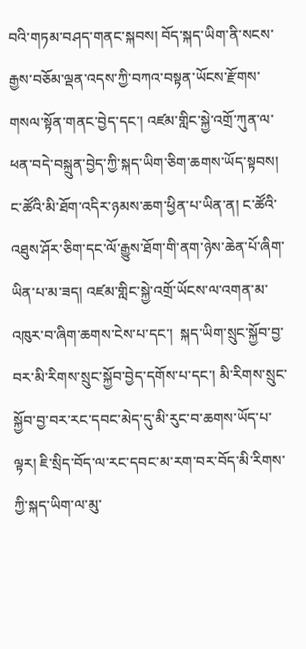བའི་གཏམ་བཤད་གནང་སྐབས། བོད་སྐད་ཡིག་ནི་སངས་རྒྱས་བཅོམ་ལྡན་འདས་ཀྱི་བཀའ་བསྟན་ཡོངས་རྫོགས་གསལ་སྟོན་གནང་བྱེད་དང་། འཛམ་གླིང་སྐྱེ་འགྲོ་ཀུན་ལ་ཕན་བདེ་བསྐྲུན་བྱེད་ཀྱི་སྐད་ཡིག་ཅིག་ཆགས་ཡོད་སྟབས། ང་ཚོའི་མི་ཐོག་འདིར་ཉམས་ཆག་ཕྱིན་པ་ཡིན་ན། ང་ཚོའི་འཐུས་ཤོར་ཅིག་དང་ལོ་རྒྱུས་ཐོག་གི་ནག་ཉེས་ཆེན་པོ་ཞིག་ཡིན་པ་མ་ཟད། འཛམ་གླིང་སྐྱེ་འགྲོ་ཡོངས་ལ་འགན་མ་འཁུར་བ་ཞིག་ཆགས་ངེས་པ་དང་།  སྐད་ཡིག་སྲུང་སྐྱོབ་བྱ་བར་མི་རིགས་སྲུང་སྐྱོབ་བྱེད་དགོས་པ་དང་། མི་རིགས་སྲུང་སྐྱོབ་བྱ་བར་རང་དབང་མེད་དུ་མི་རུང་བ་ཆགས་ཡོད་པ་ལྟར། ཇི་སྲིད་བོད་ལ་རང་དབང་མ་རག་བར་བོད་མི་རིགས་ཀྱི་སྐད་ཡིག་ལ་མུ་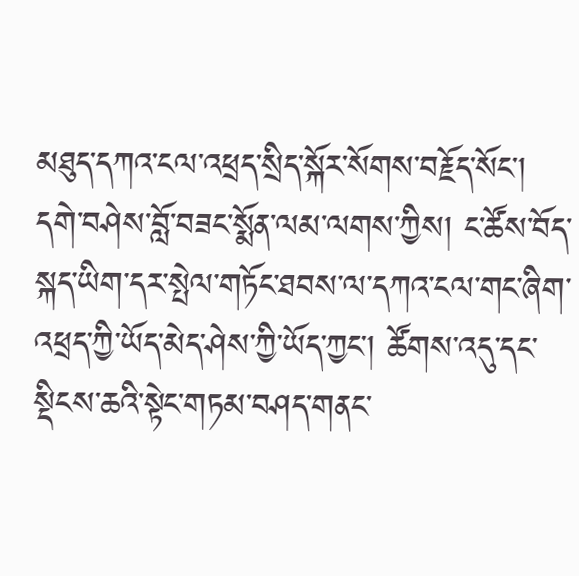མཐུད་དཀའ་ངལ་འཕྲད་སྲིད་སྐོར་སོགས་བརྗོད་སོང་།
དགེ་བཤེས་བློ་བཟང་སྨོན་ལམ་ལགས་ཀྱིས། ང་ཚོས་བོད་སྐད་ཡིག་དར་སྤེལ་གཏོང་ཐབས་ལ་དཀའ་ངལ་གང་ཞིག་འཕྲད་ཀྱི་ཡོད་མེད་ཤེས་ཀྱི་ཡོད་ཀྱང་། ཚོགས་འདུ་དང་སྡིངས་ཆའི་སྟེང་གཏམ་བཤད་གནང་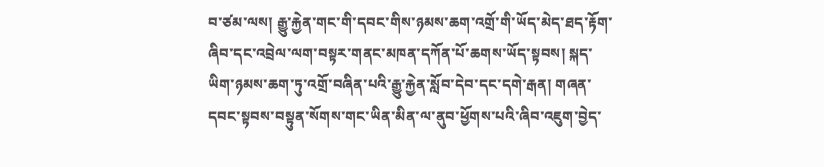བ་ཙམ་ལས། རྒྱུ་རྐྱེན་གང་གི་དབང་གིས་ཉམས་ཆག་འགྲོ་གི་ཡོད་མེད་ཐད་རྟོག་ཞིབ་དང་འབྲེལ་ལག་བསྟར་གནང་མཁན་དཀོན་པོ་ཆགས་ཡོད་སྟབས། སྐད་ཡིག་ཉམས་ཆག་ཏུ་འགྲོ་བཞིན་པའི་རྒྱུ་རྐྱེན་སློབ་དེབ་དང་དགེ་རྒན། གཞན་དབང་སྟབས་བསྟུན་སོགས་གང་ཡིན་མིན་ལ་ནུབ་ཕྱོགས་པའི་ཞིབ་འཇུག་བྱེད་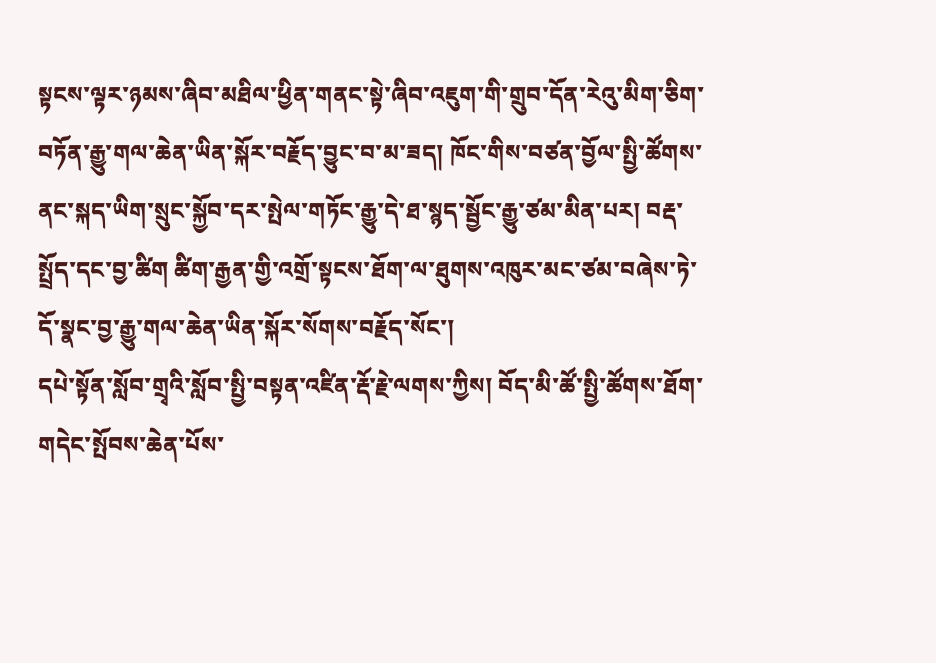སྟངས་ལྟར་ཉམས་ཞིབ་མཐིལ་ཕྱིན་གནང་སྟེ་ཞིབ་འཇུག་གི་གྲུབ་དོན་རེའུ་མིག་ཅིག་བཏོན་རྒྱུ་གལ་ཆེན་ཡིན་སྐོར་བརྗོད་བྱུང་བ་མ་ཟད། ཁོང་གིས་བཙན་བྱོལ་སྤྱི་ཚོགས་ནང་སྐད་ཡིག་སྲུང་སྐྱོབ་དར་སྤེལ་གཏོང་རྒྱུ་དེ་ཐ་སྙད་སྦྱོང་རྒྱུ་ཙམ་མིན་པར། བརྡ་སྤྲོད་དང་བྱ་ཚིག ཚིག་རྒྱན་གྱི་འགྲོ་སྟངས་ཐོག་ལ་ཐུགས་འཁུར་མང་ཙམ་བཞེས་ཏེ་དོ་སྣང་བྱ་རྒྱུ་གལ་ཆེན་ཡིན་སྐོར་སོགས་བརྗོད་སོང་།
དཔེ་སྟོན་སློབ་གྲྭའི་སློབ་སྤྱི་བསྟན་འཛིན་རྡོ་རྗེ་ལགས་ཀྱིས། བོད་མི་ཚོ་སྤྱི་ཚོགས་ཐོག་གདེང་སྤོབས་ཆེན་པོས་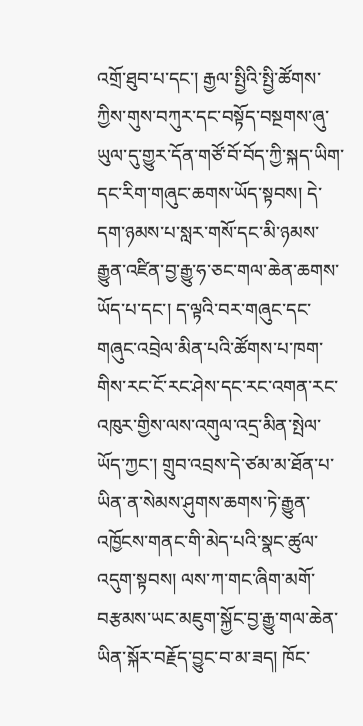འགྲོ་ཐུབ་པ་དང་། རྒྱལ་སྤྱིའི་སྤྱི་ཚོགས་ཀྱིས་གུས་བཀུར་དང་བསྟོད་བསྔགས་ཞུ་ཡུལ་དུ་གྱུར་དོན་གཙོ་བོ་བོད་ཀྱི་སྐད་ཡིག་དང་རིག་གཞུང་ཆགས་ཡོད་སྟབས། དེ་དག་ཉམས་པ་སླར་གསོ་དང་མི་ཉམས་རྒྱུན་འཛིན་བྱ་རྒྱུ་ཧ་ཅང་གལ་ཆེན་ཆགས་ཡོད་པ་དང་། ད་ལྟའི་བར་གཞུང་དང་གཞུང་འབྲེལ་མིན་པའི་ཚོགས་པ་ཁག་གིས་རང་ངོ་རང་ཤེས་དང་རང་འགན་རང་འཁུར་གྱིས་ལས་འགུལ་འདྲ་མིན་སྤེལ་ཡོད་ཀྱང་། གྲུབ་འབྲས་དེ་ཙམ་མ་ཐོན་པ་ཡིན་ན་སེམས་ཤུགས་ཆགས་ཏེ་རྒྱུན་འཁྱོངས་གནང་གི་མེད་པའི་སྣང་ཚུལ་འདུག་སྟབས། ལས་ཀ་གང་ཞིག་མགོ་བརྩམས་ཡང་མཇུག་སྐྱོང་བྱ་རྒྱུ་གལ་ཆེན་ཡིན་སྐོར་བརྗོད་བྱུང་བ་མ་ཟད། ཁོང་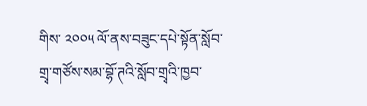གིས་ ༢༠༠༥ ལོ་ནས་བཟུང་དཔེ་སྟོན་སློབ་གྲྭ་གཙོས་སམ་བྷོ་ཊའི་སློབ་གྲྭའི་ཁྱབ་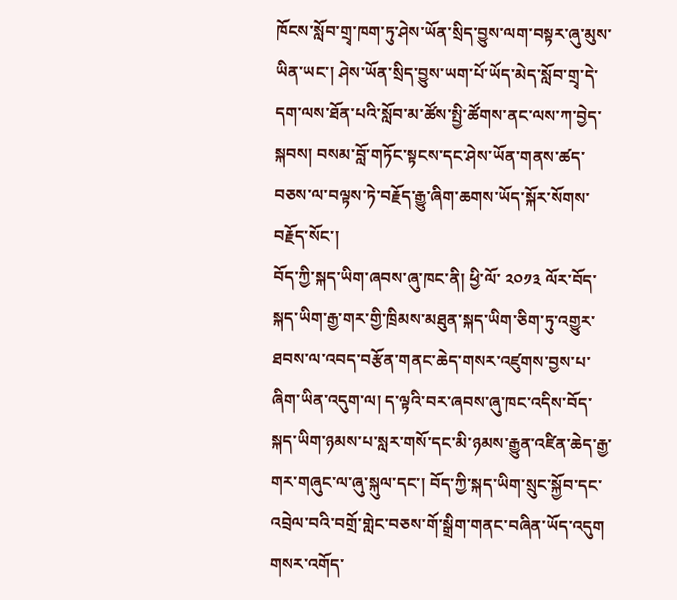ཁོངས་སློབ་གྲྭ་ཁག་ཏུ་ཤེས་ཡོན་སྲིད་བྱུས་ལག་བསྟར་ཞུ་མུས་ཡིན་ཡང་། ཤེས་ཡོན་སྲིད་བྱུས་ཡག་པོ་ཡོད་མེད་སློབ་གྲྭ་དེ་དག་ལས་ཐོན་པའི་སློབ་མ་ཚོས་སྤྱི་ཚོགས་ནང་ལས་ཀ་བྱེད་སྐབས། བསམ་བློ་གཏོང་སྟངས་དང་ཤེས་ཡོན་གནས་ཚད་བཅས་ལ་བལྟས་ཏེ་བརྗོད་རྒྱུ་ཞིག་ཆགས་ཡོད་སྐོར་སོགས་བརྗོད་སོང་།
བོད་ཀྱི་སྐད་ཡིག་ཞབས་ཞུ་ཁང་ནི། ཕྱི་ལོ་ ༢༠༡༣ ལོར་བོད་སྐད་ཡིག་རྒྱ་གར་གྱི་ཁྲིམས་མཐུན་སྐད་ཡིག་ཅིག་ཏུ་འགྱུར་ཐབས་ལ་འབད་བརྩོན་གནང་ཆེད་གསར་འཛུགས་བྱས་པ་ཞིག་ཡིན་འདུག་ལ། ད་ལྟའི་བར་ཞབས་ཞུ་ཁང་འདིས་བོད་སྐད་ཡིག་ཉམས་པ་སླར་གསོ་དང་མི་ཉམས་རྒྱུན་འཛིན་ཆེད་རྒྱ་གར་གཞུང་ལ་ཞུ་སྐུལ་དང་། བོད་ཀྱི་སྐད་ཡིག་སྲུང་སྐྱོབ་དང་འབྲེལ་བའི་བགྲོ་གླེང་བཅས་གོ་སྒྲིག་གནང་བཞིན་ཡོད་འདུག
གསར་འགོད་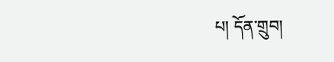པ། དོན་གྲུབ།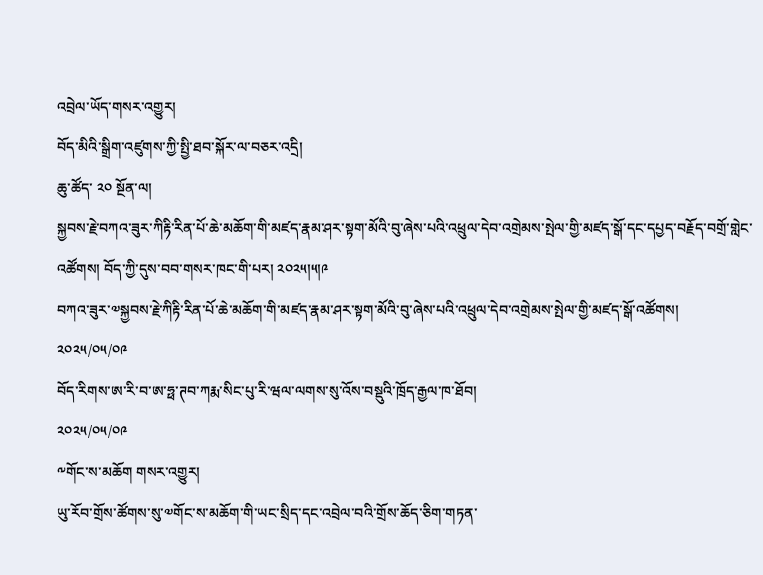འབྲེལ་ཡོད་གསར་འགྱུར།
བོད་མིའི་སྒྲིག་འཛུགས་ཀྱི་སྤྱི་ཐབ་སྐོར་ལ་བཅར་འདྲི།
ཆུ་ཚོད་ ༢༠ སྔོན་ལ།
སྐྱབས་རྗེ་བཀའ་ཟུར་ཀིརྟི་རིན་པོ་ཆེ་མཆོག་གི་མཛད་རྣམ་ཤར་སྟག་མོའི་བུ་ཞེས་པའི་འཕྲུལ་དེབ་འགྲེམས་སྤེལ་གྱི་མཛད་སྒོ་དང་དཔྱད་བརྗོད་བགྲོ་གླེང་འཚོགས། བོད་ཀྱི་དུས་བབ་གསར་ཁང་གི་པར། ༢༠༢༥།༥།༩
བཀའ་ཟུར་༧སྐྱབས་རྗེ་ཀིརྟི་རིན་པོ་ཆེ་མཆོག་གི་མཛད་རྣམ་ཤར་སྟག་མོའི་བུ་ཞེས་པའི་འཕྲུལ་དེབ་འགྲེམས་སྤེལ་གྱི་མཛད་སྒོ་འཚོགས།
༢༠༢༥/༠༥/༠༩
བོད་རིགས་ཨ་རི་བ་ཨ་ཧྥ་ཊབ་ཀརྨ་སིང་པུ་རི་ཝལ་ལགས་སུ་འོས་བསྡུའི་ཁྲོད་རྒྱལ་ཁ་ཐོབ།
༢༠༢༥/༠༥/༠༩
༸གོང་ས་མཆོག གསར་འགྱུར།
ཡུ་རོབ་གྲོས་ཚོགས་སུ་༧གོང་ས་མཆོག་གི་ཡང་སྲིད་དང་འབྲེལ་བའི་གྲོས་ཆོད་ཅིག་གཏན་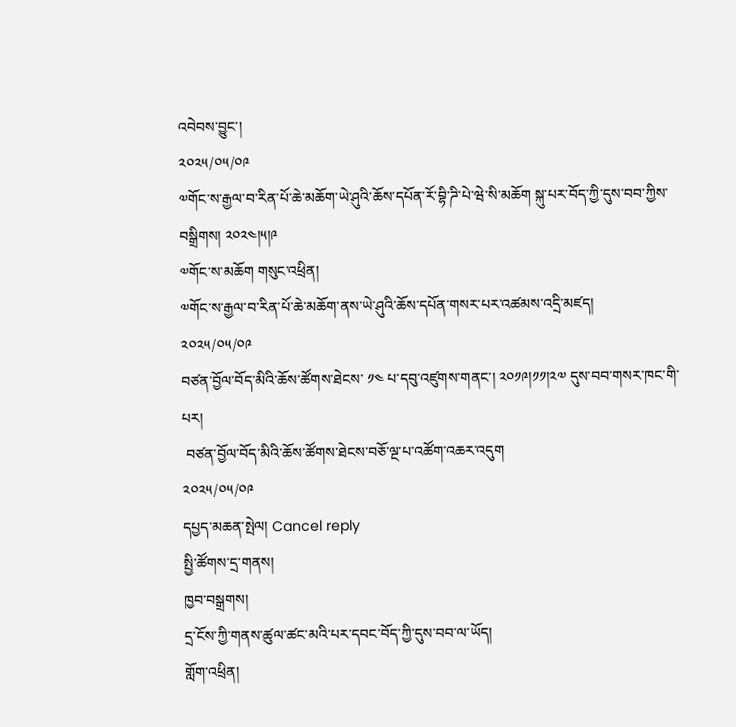འབེབས་བྱུང་།
༢༠༢༥/༠༥/༠༩
༧གོང་ས་རྒྱལ་བ་རིན་པོ་ཆེ་མཆོག་ཡེ་ཤུའི་ཆོས་དཔོན་རོ་བྷི་ཌི་པེ་ཝེ་སི་མཆོག སྐུ་པར་བོད་ཀྱི་དུས་བབ་ཀྱིས་བསྒྲིགས། ༢༠༢༤།༥།༩
༧གོང་ས་མཆོག གསུང་འཕྲིན།
༧གོང་ས་རྒྱལ་བ་རིན་པོ་ཆེ་མཆོག་ནས་ཡེ་ཤུའི་ཆོས་དཔོན་གསར་པར་འཚམས་འདྲི་མཛད།
༢༠༢༥/༠༥/༠༩
བཙན་བྱོལ་བོད་མིའི་ཆོས་ཚོགས་ཐེངས་ ༡༤ པ་དབུ་འཛུགས་གནང་། ༢༠༡༩།༡༡།༢༧ དུས་བབ་གསར་ཁང་གི་པར།
 བཙན་བྱོལ་བོད་མིའི་ཆོས་ཚོགས་ཐེངས་བཅོ་ལྔ་པ་འཚོག་འཆར་འདུག
༢༠༢༥/༠༥/༠༩
དཔྱད་མཆན་སྤེལ། Cancel reply
སྤྱི་ཚོགས་དྲ་གནས།
ཁྱབ་བསྒྲགས།
དྲ་ངོས་ཀྱི་གནས་ཚུལ་ཚང་མའི་པར་དབང་བོད་ཀྱི་དུས་བབ་ལ་ཡོད།
གློག་འཕྲིན།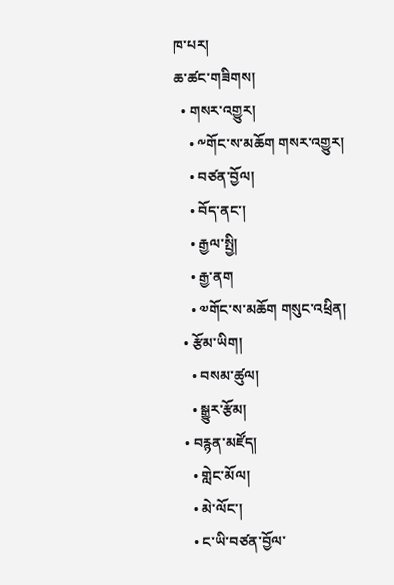ཁ་པར།
ཆ་ཚང་གཟིགས།
  • གསར་འགྱུར།
    • ༸གོང་ས་མཆོག གསར་འགྱུར།
    • བཙན་བྱོལ།
    • བོད་ནང་།
    • རྒྱལ་སྤྱི།
    • རྒྱ་ནག
    • ༧གོང་ས་མཆོག གསུང་འཕྲིན།
  • རྩོམ་ཡིག།
    • བསམ་ཚུལ།
    • སྒྱུར་རྩོམ།
  • བརྙན་མཛོད།
    • གླེང་མོལ།
    • མེ་ལོང་།
    • ང་ཡི་བཙན་བྱོལ་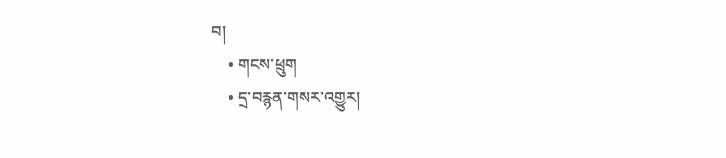བ།
    • གངས་ཕྲུག
    • དྲ་བརྙན་གསར་འགྱུར།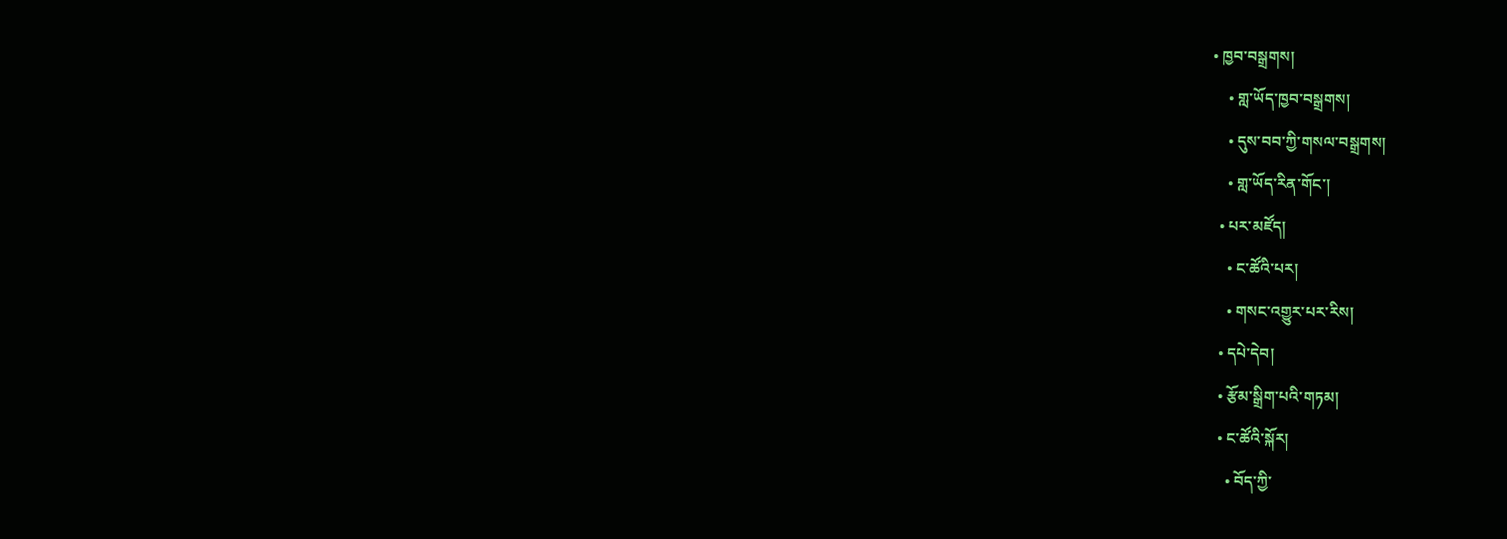• ཁྱབ་བསྒྲགས།
    • གླ་ཡོད་ཁྱབ་བསྒྲགས།
    • དུས་བབ་ཀྱི་གསལ་བསྒྲགས།
    • གླ་ཡོད་རིན་གོང་།
  • པར་མཛོད།
    • ང་ཚོའི་པར།
    • གསང་འགྱུར་པར་རིས།
  • དཔེ་དེབ།
  • རྩོམ་སྒྲིག་པའི་གཏམ།
  • ང་ཚོའི་སྐོར།
    • བོད་ཀྱི་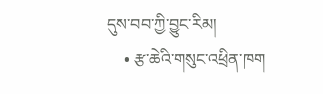དུས་བབ་ཀྱི་བྱུང་རིམ།
    • རྩ་ཆེའི་གསུང་འཕྲིན་ཁག